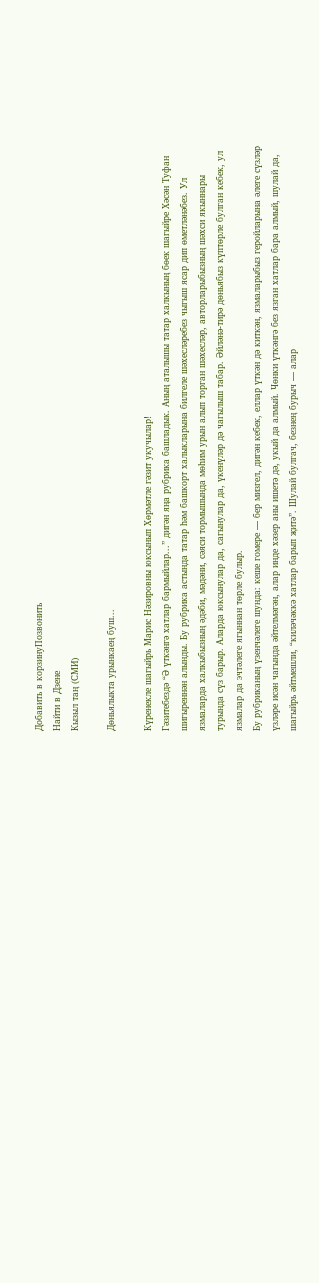Добавить в корзинуПозвонить
Найти в Дзене
Кызыл таң (СМИ)

Дөньялыкта урынкаең буш...

Күренекле шагыйрь Марис Нәзировны юксынып Хөрмәтле гәзит укучылар!
Гәзитебездә “Ә үткәнгә хатлар бармыйлар...” дигән яңа рубрика башладык. Аның аталышы татар халкының бөек шагыйре Хәсән Туфан шигыреннән алынды. Бу рубрика астында татар һәм башкорт халыкларына билгеле шәхесләребез чыгыш ясар дип өметләнәбез. Ул язмаларда халкыбызның әдәби, мәдәни, сәяси тормышында мөһим урын алып торган шәхесләр, авторларыбызның шәхси якыннары турында сүз барыр. Аларда юксынулар да, сагынулар да, үкенүләр дә чагылыш табар. Әйләнә-тирә дөньябыз күптөрле булган кебек, ул язмалар да эчтәлеге ягыннан төрле булыр.
Бу рубриканың үзенчәлеге шунда: кеше гомере — бер мизгел, дигән кебек, еллар үткән дә киткән, язмаларыбыз геройларына әлеге сүзләр үзләре исән чагында әйтелмәгән, алар инде хәзер аны ишетә дә, укый да алмый. Чөнки үткәнгә без язган хатлар бара алмый, шулай да, шагыйрь әйтмешли, “киләчәккә хатлар барып җитә”. Шулай булгач, безнең бурыч — алар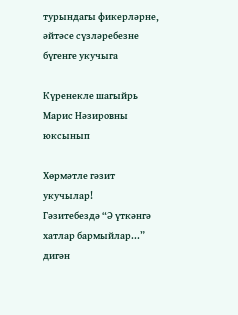турындагы фикерләрне, әйтәсе сүзләребезне бүгенге укучыга

Күренекле шагыйрь Марис Нәзировны юксынып

Хөрмәтле гәзит укучылар!
Гәзитебездә “Ә үткәнгә хатлар бармыйлар...” дигән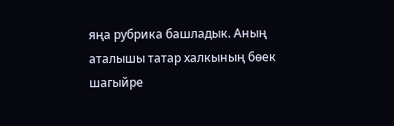яңа рубрика башладык. Аның аталышы татар халкының бөек шагыйре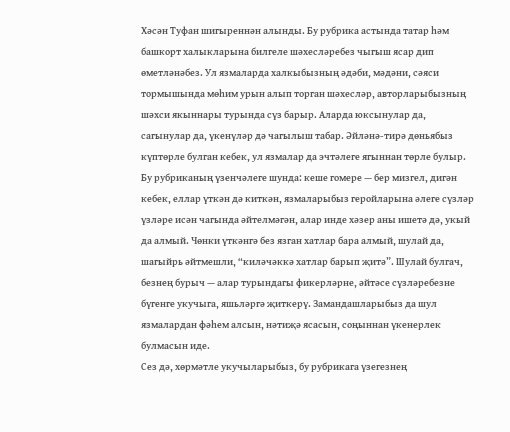Хәсән Туфан шигыреннән алынды. Бу рубрика астында татар һәм башкорт халыкларына билгеле шәхесләребез чыгыш ясар дип өметләнәбез. Ул язмаларда халкыбызның әдәби, мәдәни, сәяси тормышында мөһим урын алып торган шәхесләр, авторларыбызның шәхси якыннары турында сүз барыр. Аларда юксынулар да, сагынулар да, үкенүләр дә чагылыш табар. Әйләнә-тирә дөньябыз күптөрле булган кебек, ул язмалар да эчтәлеге ягыннан төрле булыр.
Бу рубриканың үзенчәлеге шунда: кеше гомере — бер мизгел, дигән кебек, еллар үткән дә киткән, язмаларыбыз геройларына әлеге сүзләр үзләре исән чагында әйтелмәгән, алар инде хәзер аны ишетә дә, укый да алмый. Чөнки үткәнгә без язган хатлар бара алмый, шулай да, шагыйрь әйтмешли, “киләчәккә хатлар барып җитә”. Шулай булгач, безнең бурыч — алар турындагы фикерләрне, әйтәсе сүзләребезне бүгенге укучыга, яшьләргә җиткерү. Замандашларыбыз да шул язмалардан фәһем алсын, нәтиҗә ясасын, соңыннан үкенерлек булмасын иде.
Сез дә, хөрмәтле укучыларыбыз, бу рубрикага үзегезнең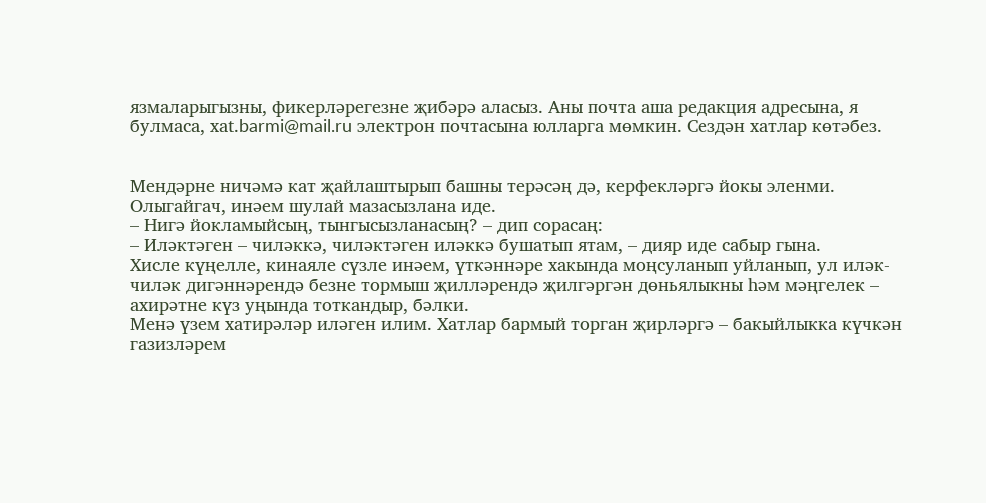язмаларыгызны, фикерләрегезне җибәрә аласыз. Аны почта аша редакция адресына, я булмаса, хаt.barmi@mail.ru электрон почтасына юлларга мөмкин. Сездән хатлар көтәбез.


Мендәрне ничәмә кат җайлаштырып башны терәсәң дә, керфекләргә йокы эленми. Олыгайгач, инәем шулай мазасызлана иде.
– Нигә йокламыйсың, тынгысызланасың? – дип сорасаң:
– Иләктәген – чиләккә, чиләктәген иләккә бушатып ятам, – дияр иде сабыр гына.
Хисле күңелле, кинаяле сүзле инәем, үткәннәре хакында моңсуланып уйланып, ул иләк-чиләк дигәннәрендә безне тормыш җилләрендә җилгәргән дөньялыкны һәм мәңгелек – ахирәтне күз уңында тоткандыр, бәлки.
Менә үзем хатирәләр иләген илим. Хатлар бармый торган җирләргә – бакыйлыкка күчкән газизләрем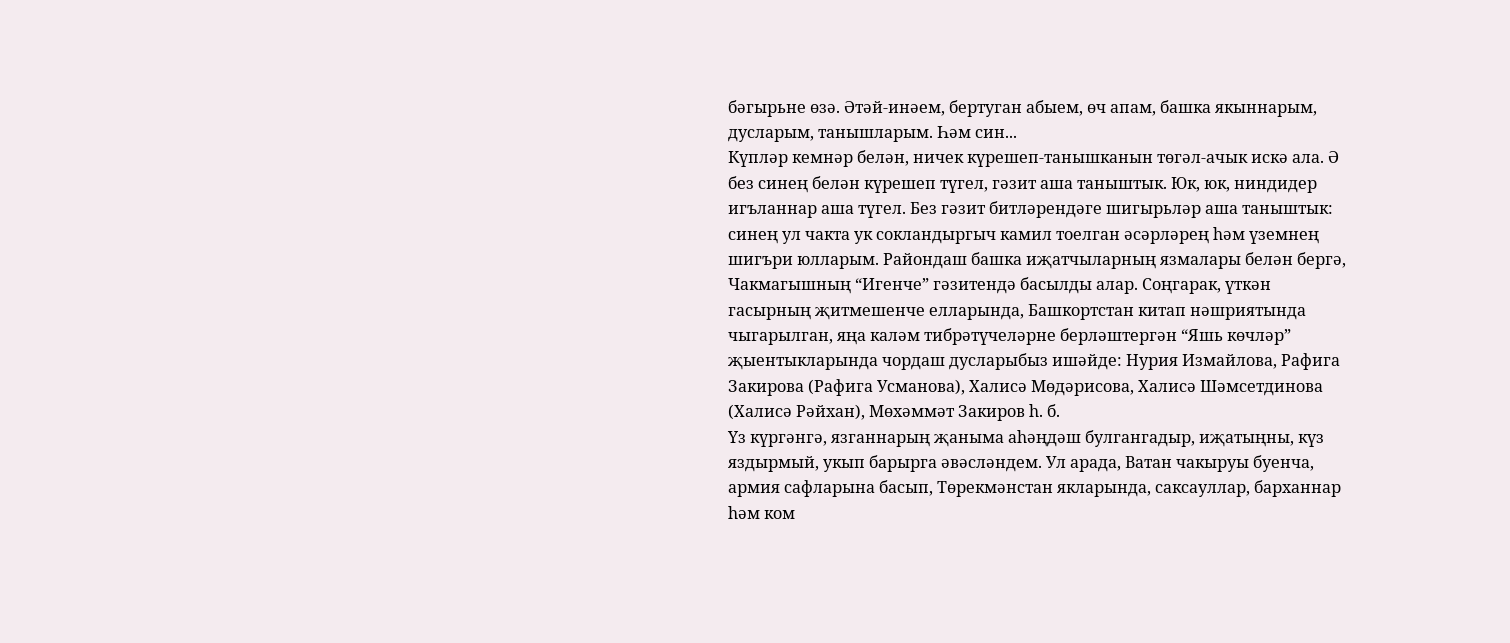бәгырьне өзә. Әтәй-инәем, бертуган абыем, өч апам, башка якыннарым, дусларым, танышларым. Һәм син...
Күпләр кемнәр белән, ничек күрешеп-танышканын төгәл-ачык искә ала. Ә без синең белән күрешеп түгел, гәзит аша таныштык. Юк, юк, ниндидер игъланнар аша түгел. Без гәзит битләрендәге шигырьләр аша таныштык: синең ул чакта ук сокландыргыч камил тоелган әсәрләрең һәм үземнең шигъри юлларым. Райондаш башка иҗатчыларның язмалары белән бергә, Чакмагышның “Игенче” гәзитендә басылды алар. Соңгарак, үткән гасырның җитмешенче елларында, Башкортстан китап нәшриятында чыгарылган, яңа каләм тибрәтүчеләрне берләштергән “Яшь көчләр” җыентыкларында чордаш дусларыбыз ишәйде: Нурия Измайлова, Рафига Закирова (Рафига Усманова), Халисә Мөдәрисова, Халисә Шәмсетдинова (Халисә Рәйхан), Мөхәммәт Закиров һ. б.
Үз күргәнгә, язганнарың җаныма аһәңдәш булгангадыр, иҗатыңны, күз яздырмый, укып барырга әвәсләндем. Ул арада, Ватан чакыруы буенча, армия сафларына басып, Төрекмәнстан якларында, саксауллар, барханнар һәм ком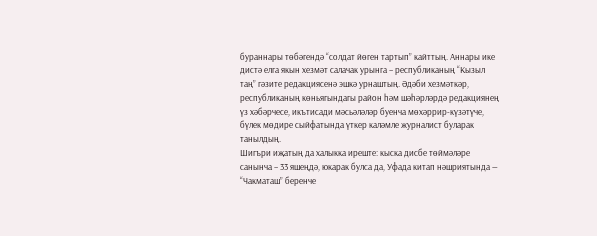бураннары төбәгендә “солдат йөген тартып” кайттың. Аннары ике дистә елга якын хезмәт салачак урынга – республиканың “Кызыл таң” гәзите редакциясенә эшкә урнаштың. Әдәби хезмәткәр, республиканың көньягындагы район һәм шәһәрләрдә редакциянең үз хәбәрчесе, икътисади мәсьәләләр буенча мөхәррир-күзәтүче, бүлек мөдире сыйфатында үткер каләмле журналист буларак танылдың.
Шигъри иҗатың да халыкка иреште: кыска дисбе төймәләре санынча – 33 яшеңдә, юкарак булса да, Уфада китап нәшриятында — “Чакматаш” беренче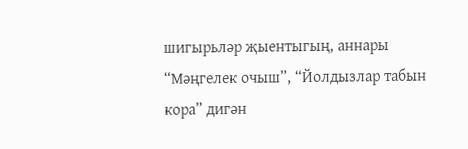шигырьләр җыентыгың, аннары “Мәңгелек очыш”, “Йолдызлар табын кора” дигән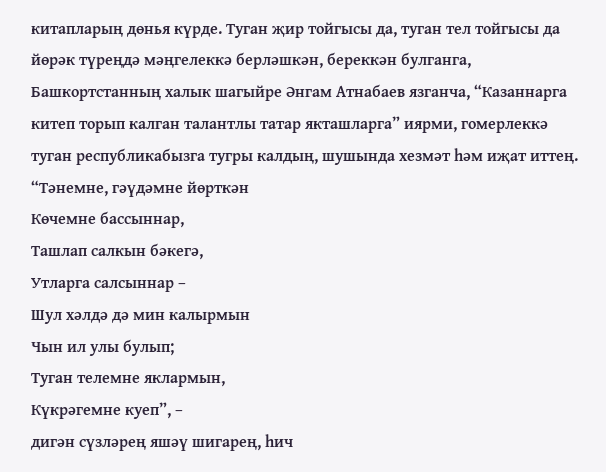китапларың дөнья күрде. Туган җир тойгысы да, туган тел тойгысы да йөрәк түреңдә мәңгелеккә берләшкән, береккән булганга, Башкортстанның халык шагыйре Әнгам Атнабаев язганча, “Казаннарга китеп торып калган талантлы татар якташларга” иярми, гомерлеккә туган республикабызга тугры калдың, шушында хезмәт һәм иҗат иттең.
“Тәнемне, гәүдәмне йөрткән
Көчемне бассыннар,
Ташлап салкын бәкегә,
Утларга салсыннар –
Шул хәлдә дә мин калырмын
Чын ил улы булып;
Туган телемне яклармын,
Күкрәгемне куеп”, –
дигән сүзләрең яшәү шигарең, һич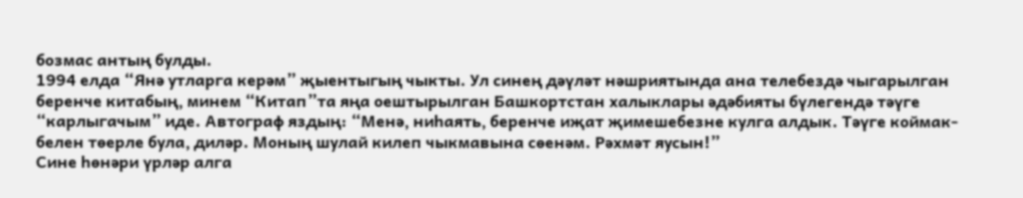бозмас антың булды.
1994 елда “Янә утларга керәм” җыентыгың чыкты. Ул синең дәүләт нәшриятында ана телебездә чыгарылган беренче китабың, минем “Китап”та яңа оештырылган Башкортстан халыклары әдәбияты бүлегендә тәүге “карлыгачым” иде. Автограф яздың: “Менә, ниһаять, беренче иҗат җимешебезне кулга алдык. Тәүге коймак-белен төерле була, диләр. Моның шулай килеп чыкмавына сөенәм. Рәхмәт яусын!”
Сине һөнәри үрләр алга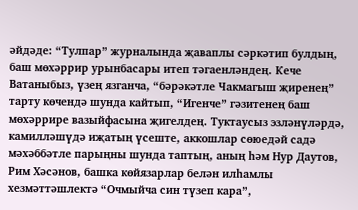әйдәде: “Тулпар” журналында җаваплы сәркәтип булдың, баш мөхәррир урынбасары итеп тәгаенләндең. Кече Ватаныбыз, үзең язганча, “бәрәкәтле Чакмагыш җиренең” тарту көчендә шунда кайтып, “Игенче” гәзитенең баш мөхәррире вазыйфасына җигелдең. Туктаусыз эзләнүләрдә, камилләшүдә иҗатың үсеште, аккошлар сөюедәй садә мәхәббәтле парыңны шунда таптың, аның һәм Нур Даутов, Рим Хәсәнов, башка көйязарлар белән илһамлы хезмәттәшлектә “Очмыйча син түзеп кара”,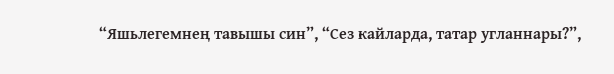“Яшьлегемнең тавышы син”, “Сез кайларда, татар угланнары?”,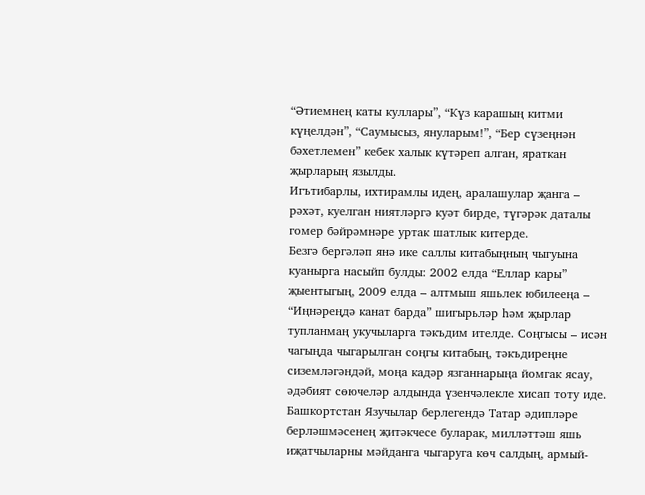“Әтиемнең каты куллары”, “Күз карашың китми күңелдән”, “Саумысыз, януларым!”, “Бер сүзеңнән бәхетлемен” кебек халык күтәреп алган, яраткан җырларың язылды.
Игътибарлы, ихтирамлы идең, аралашулар җанга – рәхәт, куелган ниятләргә куәт бирде, түгәрәк даталы гомер бәйрәмнәре уртак шатлык китерде.
Безгә бергәләп янә ике саллы китабыңның чыгуына куанырга насыйп булды: 2002 елда “Еллар кары” җыентыгың, 2009 елда – алтмыш яшьлек юбилееңа – “Иңнәреңдә канат барда” шигырьләр һәм җырлар тупланмаң укучыларга тәкъдим ителде. Соңгысы – исән чагыңда чыгарылган соңгы китабың, тәкъдиреңне сиземләгәндәй, моңа кадәр язганнарыңа йомгак ясау, әдәбият сөючеләр алдында үзенчәлекле хисап тоту иде.
Башкортстан Язучылар берлегендә Татар әдипләре берләшмәсенең җитәкчесе буларак, милләттәш яшь иҗатчыларны мәйданга чыгаруга көч салдың, армый-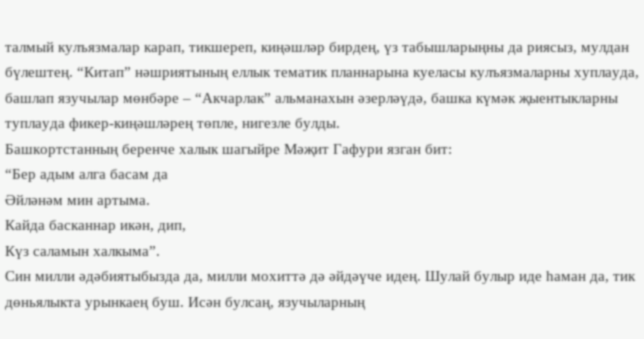талмый кулъязмалар карап, тикшереп, киңәшләр бирдең, үз табышларыңны да риясыз, мулдан бүлештең. “Китап” нәшриятының еллык тематик планнарына куеласы кулъязмаларны хуплауда, башлап язучылар мөнбәре – “Акчарлак” альманахын әзерләүдә, башка күмәк җыентыкларны туплауда фикер-киңәшләрең төпле, нигезле булды.
Башкортстанның беренче халык шагыйре Мәҗит Гафури язган бит:
“Бер адым алга басам да
Әйләнәм мин артыма.
Кайда басканнар икән, дип,
Күз саламын халкыма”.
Син милли әдәбиятыбызда да, милли мохиттә дә әйдәүче идең. Шулай булыр иде һаман да, тик дөньялыкта урынкаең буш. Исән булсаң, язучыларның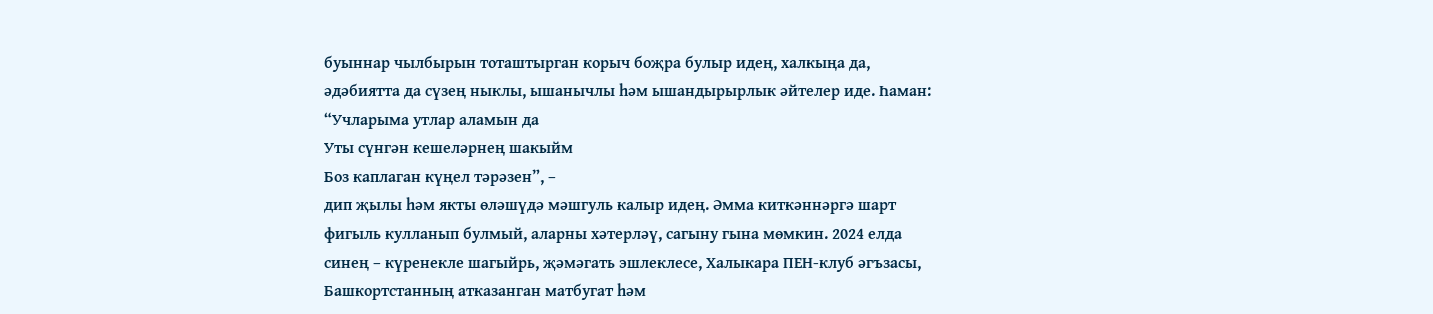буыннар чылбырын тоташтырган корыч боҗра булыр идең, халкыңа да, әдәбиятта да сүзең ныклы, ышанычлы һәм ышандырырлык әйтелер иде. Һаман:
“Учларыма утлар аламын да
Уты сүнгән кешеләрнең шакыйм
Боз каплаган күңел тәрәзен”, –
дип җылы һәм якты өләшүдә мәшгуль калыр идең. Әмма киткәннәргә шарт фигыль кулланып булмый, аларны хәтерләү, сагыну гына мөмкин. 2024 елда синең – күренекле шагыйрь, җәмәгать эшлеклесе, Халыкара ПЕН-клуб әгъзасы, Башкортстанның атказанган матбугат һәм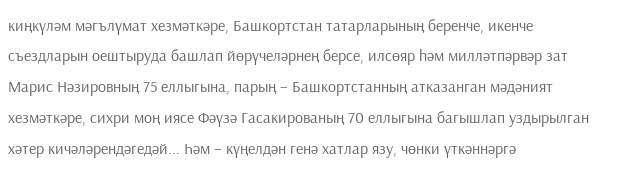киңкүләм мәгълүмат хезмәткәре, Башкортстан татарларының беренче, икенче съездларын оештыруда башлап йөрүчеләрнең берсе, илсөяр һәм милләтпәрвәр зат Марис Нәзировның 75 еллыгына, парың – Башкортстанның атказанган мәдәният хезмәткәре, сихри моң иясе Фәүзә Гасакированың 70 еллыгына багышлап уздырылган хәтер кичәләрендәгедәй... Һәм – күңелдән генә хатлар язу, чөнки үткәннәргә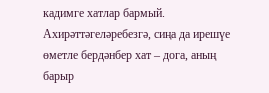кадимге хатлар бармый. Ахирәттәгеләребезгә, сиңа да ирешүе өметле бердәнбер хат – дога, аның барыр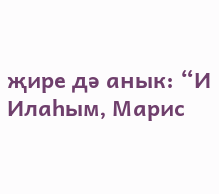җире дә анык: “И Илаһым, Марис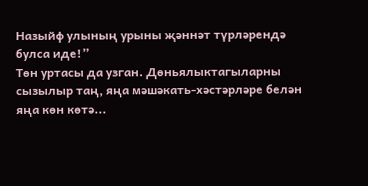Назыйф улының урыны җәннәт түрләрендә булса иде!”
Төн уртасы да узган. Дөньялыктагыларны сызылыр таң, яңа мәшәкать-хәстәрләре белән яңа көн көтә...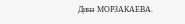Динә МОРЗАКАЕВА.